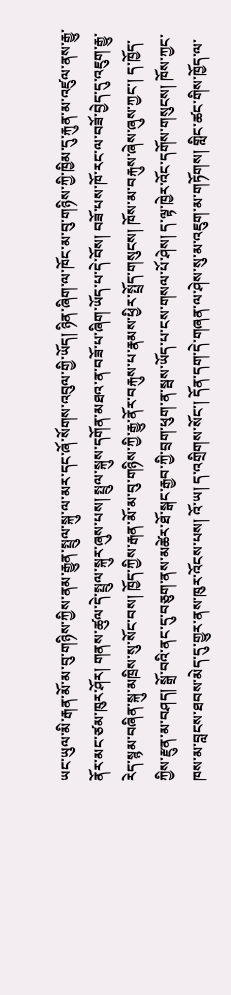ཡང་ཡུལ་མི་རྒན་མོ་མ་བུ་གཉིས་ཀྱིས་ནམ་རྒྱུན་སྤྲུལ་སྐུ་ལ་མར་དང་ཞོ་སོགས་འབུལ་གྱི་ཡོད། ཉིན་ཞིག་ལ་ཁོང་མ་བུ་གཉིས་ཀྱི་ཁྱིམ་དུ་རྐུན་མ་འཛུལ་ནས་རྒྱུ་ནོར་མང་ཙམ་ཁུར་ཤོར། གནས་ཚུལ་དེ་སྤྲུལ་སྐུར་ཞུས་པས། སྤྲུལ་སྐུས་དགོན་མཐའ་ན་བཟོ་པ་ཞིག་ཡོད་པ་དེ་བོས། བཟོ་པས་ཁོ་རང་ལ་བཟོ་བྱེད་དུ་འཇུག་རྒྱུ་རེད་སྙམ་བཞིན་སྐུ་མཁྲིས་སུ་སོང་བས། ཁྱོད་ཀྱིས་རྒན་མོ་མ་བུ་གཉིས་ཀྱི་རྒྱུ་ནོར་བརྐུས་པ་རྣམས་ཕྱིར་སྤྲོད་གསུངས། ཁོས་མ་བརྐུས་ཞེས་ཞུས་ཀྱང་། ད་ཁྱོད་ཀྱིས་རྫུན་མ་བཤད། སྒྲོ་བའི་ནང་དུ་བཅུག་ནས་མཚེར་ཐོ་སྒང་རྒྱབ་ཀྱི་བྲག་ཕུག་ན་སྦས་ཡོད་པ་ངས་གསལ་པོ་ཤེས། ད་ལྟ་ཁྱེར་འོང་དགོས་གསུངས། ཁོས་ཀྱང་ཁས་མ་བླངས་ཐབས་མེད་དུ་གྱུར་ནས་ཁུར་འོངས་པས། འོ་ཡ། ད་འགྲིགས་སོང་། དོན་དག་དེ་གཞན་ལ་ཤེས་སུ་མ་འཇུག་མ་གཏོགས། གླིང་ཚང་གིས་ཁྱོད་ལ་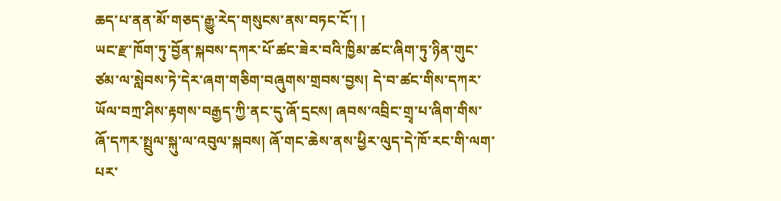ཆད་པ་ནན་མོ་གཅད་རྒྱུ་རེད་གསུངས་ནས་བཏང་ངོ་། །
ཡང་རྫ་ཁོག་ཏུ་བྱོན་སྐབས་དཀར་པོ་ཚང་ཟེར་བའི་ཁྱིམ་ཚང་ཞིག་ཏུ་ཉིན་གུང་ཙམ་ལ་སླེབས་ཏེ་དེར་ཞག་གཅིག་བཞུགས་གྲབས་བྱས། དེ་བ་ཚང་གིས་དཀར་ཡོལ་བཀྲ་ཤིས་རྟགས་བརྒྱད་ཀྱི་ནང་དུ་ཞོ་དྲངས། ཞབས་འབྲིང་གྲྭ་པ་ཞིག་གིས་ཞོ་དཀར་སྤྲུལ་སྐུ་ལ་འབུལ་སྐབས། ཞོ་གང་ཆེས་ནས་ཕྱིར་ལུད་དེ་ཁོ་རང་གི་ལག་པར་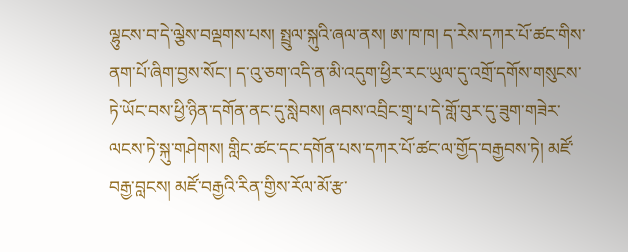ལྷུངས་བ་དེ་ལྕེས་བལྡགས་པས། སྤྲུལ་སྐུའི་ཞལ་ནས། ཨ་ཁ་ཁ། ད་རེས་དཀར་པོ་ཚང་གིས་ནག་པོ་ཞིག་བྱས་སོང་། ད་འུ་ཅག་འདི་ན་མི་འདུག་ཕྱིར་རང་ཡུལ་དུ་འགྲོ་དགོས་གསུངས་ཏེ་ཡོང་བས་ཕྱི་ཉིན་དགོན་ནང་དུ་སླེབས། ཞབས་འབྲིང་གྲྭ་པ་དེ་གློ་བུར་དུ་ཟུག་གཟེར་ལངས་ཏེ་སྐུ་གཤེགས། གླིང་ཚང་དང་དགོན་པས་དཀར་པོ་ཚང་ལ་གྱོད་བརྒྱབས་ཏེ། མཛོ་བརྒྱ་བླངས། མཛོ་བརྒྱའི་རིན་གྱིས་རོལ་མོ་རྩ་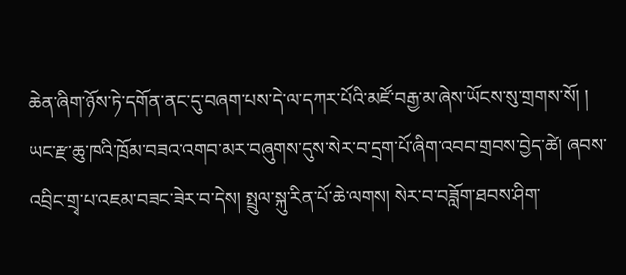ཆེན་ཞིག་ཉོས་ཏེ་དགོན་ནང་དུ་བཞག་པས་དེ་ལ་དཀར་པོའི་མཛོ་བརྒྱ་མ་ཞེས་ཡོངས་སུ་གྲགས་སོ། །
ཡང་རྫ་ཆུ་ཁའི་ཁྲོམ་བཟའ་འགབ་མར་བཞུགས་དུས་སེར་བ་དྲག་པོ་ཞིག་འབབ་གྲབས་བྱེད་ཚེ། ཞབས་འབྲིང་གྲྭ་པ་འཇམ་བཟང་ཟེར་བ་དེས། སྤྲུལ་སྐུ་རིན་པོ་ཆེ་ལགས། སེར་བ་བཟློག་ཐབས་ཤིག་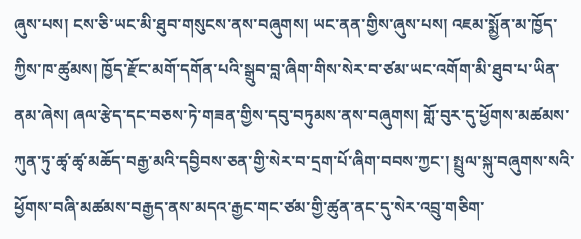ཞུས་པས། ངས་ཅི་ཡང་མི་ཐུབ་གསུངས་ནས་བཞུགས། ཡང་ནན་གྱིས་ཞུས་པས། འཇམ་སྨྱོན་མ་ཁྱོད་ཀྱིས་ཁ་ཚུམས། ཁྱོད་རྫོང་མགོ་དགོན་པའི་སྒྲུབ་བླ་ཞིག་གིས་སེར་བ་ཙམ་ཡང་འགོག་མི་ཐུབ་པ་ཡིན་ནམ་ཞེས། ཞལ་རྩེད་དང་བཅས་ཏེ་གཟན་གྱིས་དབུ་བཏུམས་ནས་བཞུགས། གློ་བུར་དུ་ཕྱོགས་མཚམས་ཀུན་ཏུ་ཚྭ་ཚྭ་མཆོད་བརྒྱ་མའི་དབྱིབས་ཅན་གྱི་སེར་བ་དྲག་པོ་ཞིག་བབས་ཀྱང་། སྤྲུལ་སྐུ་བཞུགས་སའི་ཕྱོགས་བཞི་མཚམས་བརྒྱད་ནས་མདའ་རྒྱང་གང་ཙམ་གྱི་ཚུན་ནང་དུ་སེར་འབྲུ་གཅིག་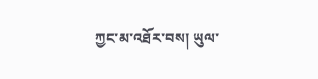ཀྱང་མ་འཐོར་བས། ཡུལ་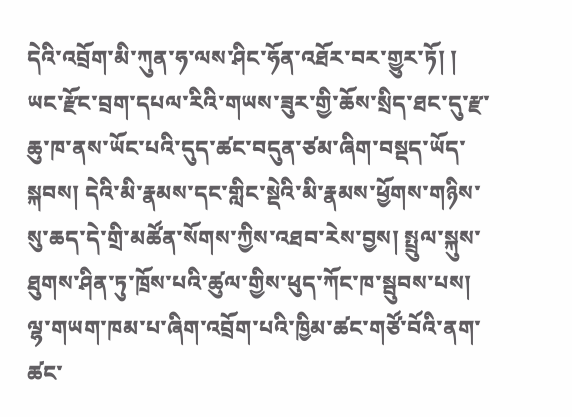དེའི་འབྲོག་མི་ཀུན་ཧ་ལས་ཤིང་ཧོན་འཐོར་བར་གྱུར་ཏོ། །
ཡང་རྫོང་བྲག་དཔལ་རིའི་གཡས་ཟུར་གྱི་ཆོས་སྲིད་ཐང་དུ་རྫ་ཆུ་ཁ་ནས་ཡོང་པའི་དུད་ཚང་བདུན་ཙམ་ཞིག་བསྡད་ཡོད་སྐབས། དེའི་མི་རྣམས་དང་གླིང་སྡེའི་མི་རྣམས་ཕྱོགས་གཉིས་སུ་ཆད་དེ་གྲི་མཚོན་སོགས་ཀྱིས་འཐབ་རེས་བྱས། སྤྲུལ་སྐུས་ཐུགས་ཤིན་ཏུ་ཁྲོས་པའི་ཚུལ་གྱིས་ཕུད་ཀོང་ཁ་སྦུབས་པས། ལྷ་གཡག་ཁམ་པ་ཞིག་འབྲོག་པའི་ཁྱིམ་ཚང་གཙོ་བོའི་ནག་ཚང་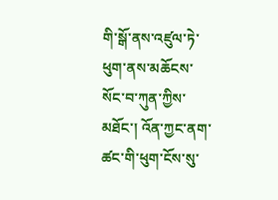གི་སྒོ་ནས་འཛུལ་ཏེ་ཕུག་ནས་མཆོངས་སོང་བ་ཀུན་ཀྱིས་མཐོང་། འོན་ཀྱང་ནག་ཚང་གི་ཕུག་ངོས་སུ་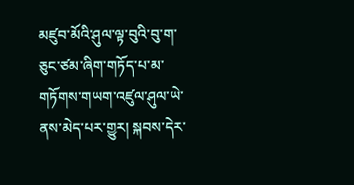མཛུབ་མོའི་ཤུལ་ལྟ་བུའི་བུ་ག་ཅུང་ཙམ་ཞིག་གཏོད་པ་མ་གཏོགས་གཡག་འཛུལ་ཤུལ་ཡེ་ནས་མེད་པར་གྱུར། སྐབས་དེར་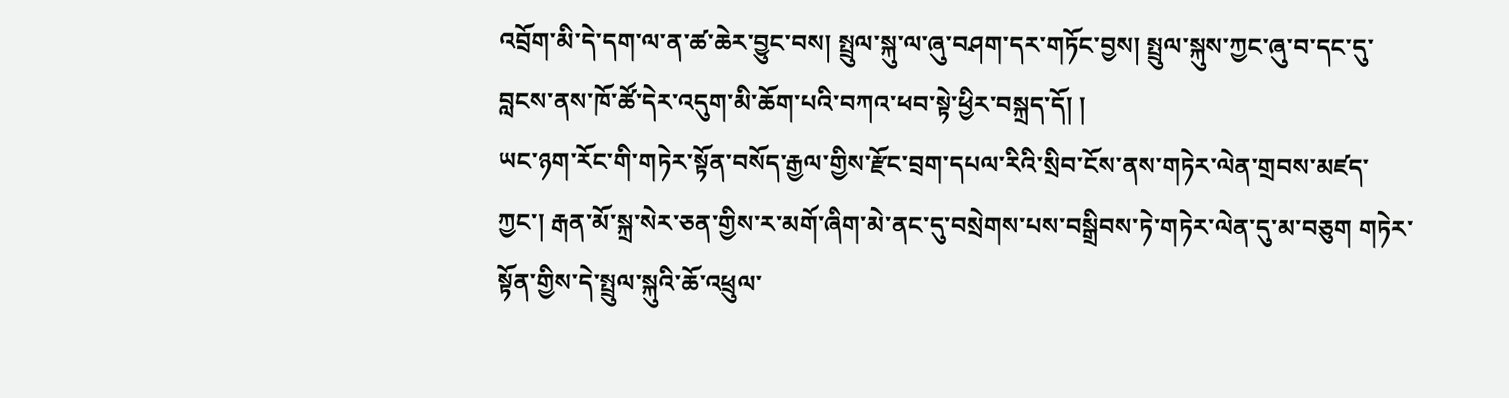འབྲོག་མི་དེ་དག་ལ་ན་ཚ་ཆེར་བྱུང་བས། སྤྲུལ་སྐུ་ལ་ཞུ་བཤག་དར་གཏོང་བྱས། སྤྲུལ་སྐུས་ཀྱང་ཞུ་བ་དང་དུ་བླངས་ནས་ཁོ་ཚོ་དེར་འདུག་མི་ཆོག་པའི་བཀའ་ཕབ་སྟེ་ཕྱིར་བསྐྲད་དོ། །
ཡང་ཉག་རོང་གི་གཏེར་སྟོན་བསོད་རྒྱལ་གྱིས་རྫོང་བྲག་དཔལ་རིའི་སྲིབ་ངོས་ནས་གཏེར་ལེན་གྲབས་མཛད་ཀྱང་། རྒན་མོ་སྐྲ་སེར་ཅན་གྱིས་ར་མགོ་ཞིག་མེ་ནང་དུ་བསྲེགས་པས་བསྒྲིབས་ཏེ་གཏེར་ལེན་དུ་མ་བཅུག གཏེར་སྟོན་གྱིས་དེ་སྤྲུལ་སྐུའི་ཆོ་འཕྲུལ་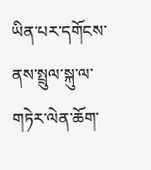ཡིན་པར་དགོངས་ནས་སྤྲུལ་སྐུ་ལ་གཏེར་ལེན་ཆོག་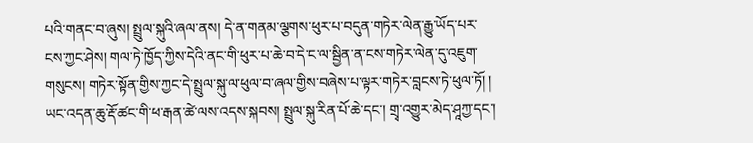པའི་གནང་བ་ཞུས། སྤྲུལ་སྐུའི་ཞལ་ནས། དེ་ན་གནམ་ལྕགས་ཕུར་པ་བདུན་གཏེར་ལེན་རྒྱུ་ཡོད་པར་ངས་ཀྱང་ཤེས། གལ་ཏེ་ཁྱོད་ཀྱིས་དེའི་ནང་གི་ཕུར་པ་ཆེ་བ་དེ་ང་ལ་སྦྱིན་ན་ངས་གཏེར་ལེན་དུ་འཇུག་གསུངས། གཏེར་སྟོན་གྱིས་ཀྱང་དེ་སྤྲུལ་སྐུ་ལ་ཕུལ་བ་ཞལ་གྱིས་བཞེས་པ་ལྟར་གཏེར་བླངས་ཏེ་ཕུལ་ཏོ། །
ཡང་འདན་ཆུ་རྡོ་ཚང་གི་ཕ་རྒན་ཚེ་ལས་འདས་སྐབས། སྤྲུལ་སྐུ་རིན་པོ་ཆེ་དང་། གྲྭ་འགྱུར་མེད་ཤཱཀྱ་དང་།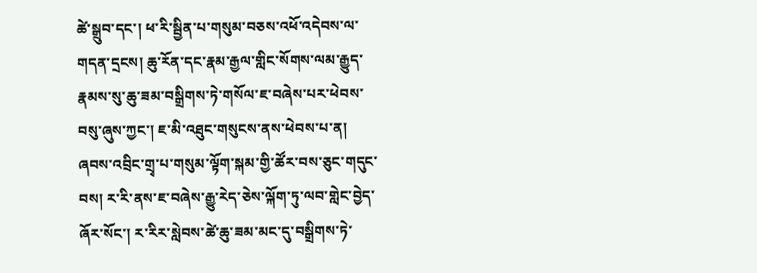ཚེ་སྒྲུབ་དང་། ཕ་རི་སྦྱིན་པ་གསུམ་བཅས་འཕོ་འདེབས་ལ་གདན་དྲངས། ཆུ་རོན་དང་རྣམ་རྒྱལ་གླིང་སོགས་ལམ་རྒྱུད་རྣམས་སུ་ཆུ་ཟམ་བསྒྲིགས་ཏེ་གསོལ་ཇ་བཞེས་པར་ཕེབས་བསུ་ཞུས་ཀྱང་། ཇ་མི་འཐུང་གསུངས་ནས་ཕེབས་པ་ན། ཞབས་འབྲིང་གྲྭ་པ་གསུམ་ལྟོག་སྐམ་གྱི་ཚོར་བས་ཅུང་གདུང་བས། ར་རི་ནས་ཇ་བཞེས་རྒྱུ་རེད་ཅེས་ལྐོག་ཏུ་ལབ་གླེང་བྱེད་ཞོར་སོང་། ར་རིར་སླེབས་ཚེ་ཆུ་ཟམ་མང་དུ་བསྒྲིགས་ཏེ་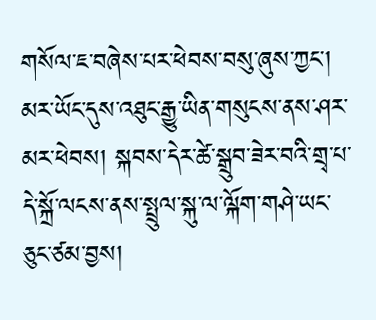གསོལ་ཇ་བཞེས་པར་ཕེབས་བསུ་ཞུས་ཀྱང་། མར་ཡོང་དུས་འཐུང་རྒྱུ་ཡིན་གསུངས་ནས་ཤར་མར་ཕེབས། སྐབས་དེར་ཚེ་སྒྲུབ་ཟེར་བའི་གྲྭ་པ་དེ་སྐྲོ་ལངས་ནས་སྤྲུལ་སྐུ་ལ་ལྐོག་གཤེ་ཡང་ཅུང་ཙམ་བྱས།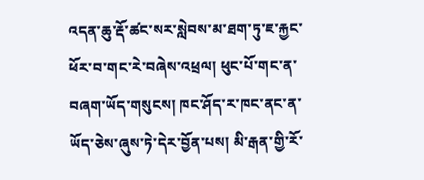འདན་ཆུ་རྡོ་ཚང་སར་སླེབས་མ་ཐག་ཏུ་ཇ་རྐྱང་ཕོར་བ་གང་རེ་བཞེས་འཕྲལ། ཕུང་པོ་གང་ན་བཞག་ཡོད་གསུངས། ཁང་ཤོད་ར་ཁང་ནང་ན་ཡོད་ཅེས་ཞུས་ཏེ་དེར་བྱོན་པས། མི་རྒན་གྱི་རོ་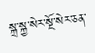སྐྲ་སྐྱ་སེར་སྔོ་སེར་ཅན་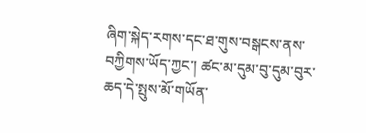ཞིག་སྐེད་རགས་དང་ཐ་གུས་བསྒངས་ནས་བཀྱིགས་ཡོད་ཀྱང་། ཚང་མ་དུམ་བུ་དུམ་བུར་ཆད་དེ་སྤུས་མོ་གཡོན་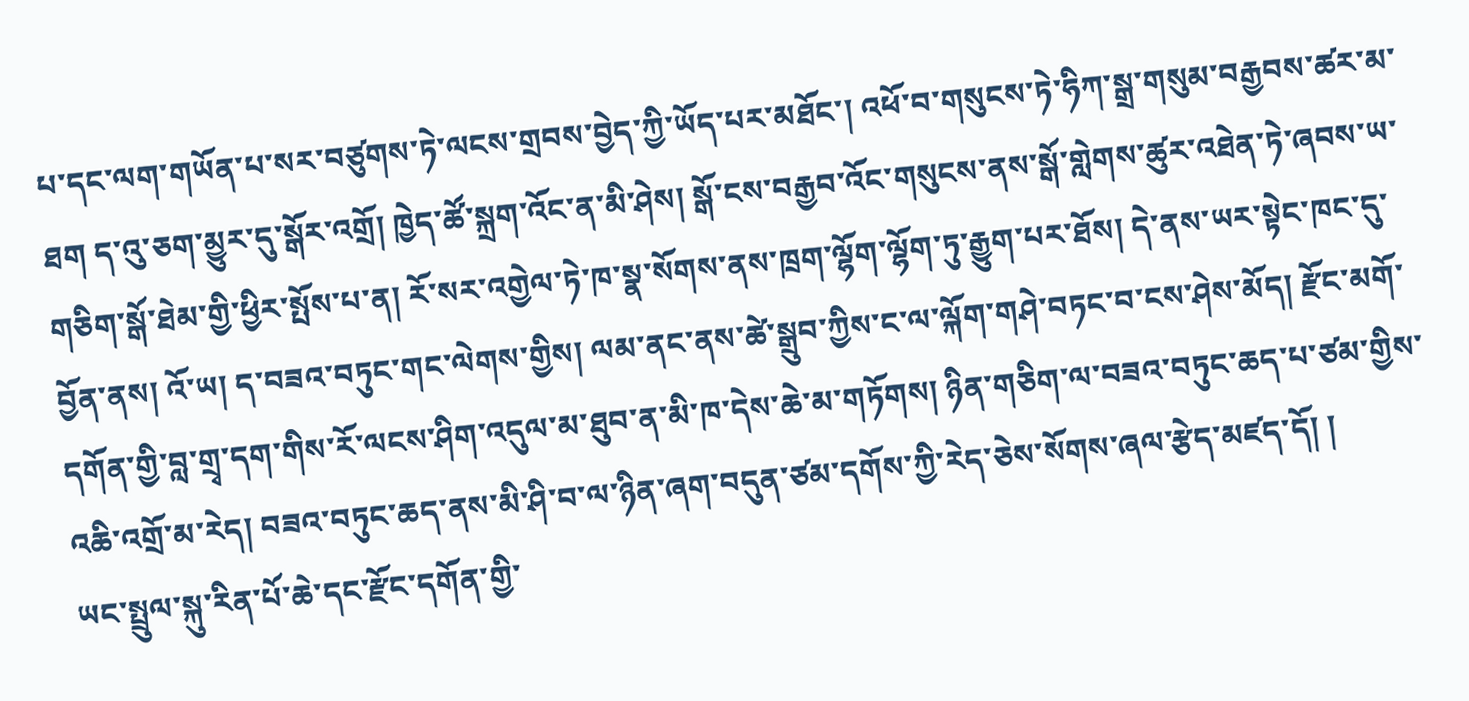པ་དང་ལག་གཡོན་པ་སར་བཙུགས་ཏེ་ལངས་གྲབས་བྱེད་ཀྱི་ཡོད་པར་མཐོང་། འཕོ་བ་གསུངས་ཏེ་ཧིཀ་སྒྲ་གསུམ་བརྒྱབས་ཚར་མ་ཐག ད་འུ་ཅག་མྱུར་དུ་སྒོར་འགྲོ། ཁྱེད་ཚོ་སྐྲག་འོང་ན་མི་ཤེས། སྒོ་ངས་བརྒྱབ་འོང་གསུངས་ནས་སྒོ་གླེགས་ཚུར་འཐེན་ཏེ་ཞབས་ཡ་གཅིག་སྒོ་ཐེམ་གྱི་ཕྱིར་སྤོས་པ་ན། རོ་སར་འགྱེལ་ཏེ་ཁ་སྣ་སོགས་ནས་ཁྲག་ལྷོག་ལྷོག་ཏུ་རྒྱུག་པར་ཐོས། དེ་ནས་ཡར་སྟེང་ཁང་དུ་བྱོན་ནས། འོ་ཡ། ད་བཟའ་བཏུང་གང་ལེགས་གྱིས། ལམ་ནང་ནས་ཚེ་སྒྲུབ་ཀྱིས་ང་ལ་ལྐོག་གཤེ་བཏང་བ་ངས་ཤེས་མོད། རྫོང་མགོ་དགོན་གྱི་བླ་གྲྭ་དག་གིས་རོ་ལངས་ཤིག་འདུལ་མ་ཐུབ་ན་མི་ཁ་དེས་ཆེ་མ་གཏོགས། ཉིན་གཅིག་ལ་བཟའ་བཏུང་ཆད་པ་ཙམ་གྱིས་འཆི་འགྲོ་མ་རེད། བཟའ་བཏུང་ཆད་ནས་མི་ཤི་བ་ལ་ཉིན་ཞག་བདུན་ཙམ་དགོས་ཀྱི་རེད་ཅེས་སོགས་ཞལ་རྩེད་མཛད་དོ། །
ཡང་སྤྲུལ་སྐུ་རིན་པོ་ཆེ་དང་རྫོང་དགོན་གྱི་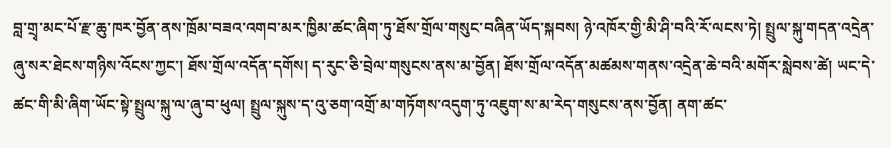བླ་གྲྭ་མང་པོ་རྫ་ཆུ་ཁར་བྱོན་ནས་ཁྲོམ་བཟའ་འགབ་མར་ཁྱིམ་ཚང་ཞིག་ཏུ་ཐོས་གྲོལ་གསུང་བཞིན་ཡོད་སྐབས། ཉེ་འཁོར་གྱི་མི་ཤི་བའི་རོ་ལངས་ཏེ། སྤྲུལ་སྐུ་གདན་འདྲེན་ཞུ་སར་ཐེངས་གཉིས་འོངས་ཀྱང་། ཐོས་གྲོལ་འདོན་དགོས། ད་རུང་ཅི་བྲེལ་གསུངས་ནས་མ་བྱོན། ཐོས་གྲོལ་འདོན་མཚམས་གནས་འདྲེན་ཆེ་བའི་མགོར་སླེབས་ཚེ། ཡང་དེ་ཚང་གི་མི་ཞིག་ཡོང་སྟེ་སྤྲུལ་སྐུ་ལ་ཞུ་བ་ཕུལ། སྤྲུལ་སྐུས་ད་འུ་ཅག་འགྲོ་མ་གཏོགས་འདུག་ཏུ་འཇུག་ས་མ་རེད་གསུངས་ནས་བྱོན། ནག་ཚང་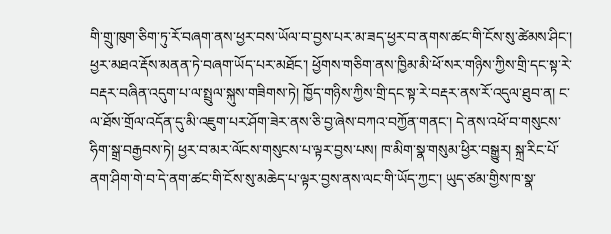གི་གྲུ་ཁུག་ཅིག་ཏུ་རོ་བཞག་ནས་ཕྱར་བས་ཡོལ་བ་བྱས་པར་མ་ཟད་ཕྱར་བ་ནགས་ཚང་གི་ངོས་སུ་ཚེམས་ཤིང་། ཕྱར་མཐའ་རྡོས་མནན་ཏེ་བཞག་ཡོད་པར་མཐོང་། ཕྱོགས་གཅིག་ནས་ཁྱིམ་མི་ཕོ་སར་གཉིས་ཀྱིས་གྲི་དང་སྟ་རེ་བརྡར་བཞིན་འདུག་པ་ལ་སྤྲུལ་སྐུས་གཟིགས་ཏེ། ཁྱོད་གཉིས་ཀྱིས་གྲི་དང་སྟ་རེ་བརྡར་ནས་རོ་འདུལ་ཐུབ་ན། ང་ལ་ཐོས་གྲོལ་འདོན་དུ་མི་འཇུག་པར་ཤོག་ཟེར་ནས་ཅི་བྱ་ཞེས་བཀའ་བཀྱོན་གནང་། དེ་ནས་འཕོ་བ་གསུངས་ཧིག་སྒྲ་བརྒྱབས་ཏེ། ཕྱར་བ་མར་ལོངས་གསུངས་པ་ལྟར་བྱས་པས། ཁ་མིག་སྣ་གསུམ་ཕྱིར་བསྒྱུར། སྐྲ་རིང་པོ་ནག་ཤིག་གེ་བ་དེ་ནག་ཚང་གི་ངོས་སུ་མཆེད་པ་ལྟར་བྱས་ནས་ལང་གི་ཡོད་ཀྱང་། ཡུད་ཙམ་གྱིས་ཁ་སྣ་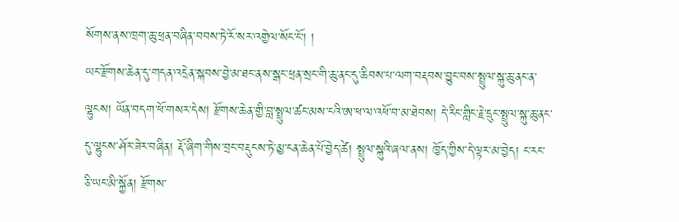སོགས་ནས་ཁྲག་ཆུ་ཕྲན་བཞིན་བབས་ཏེ་རོ་སར་འགྱེལ་སོང་ངོ་། །
ཡང་རྫོགས་ཆེན་དུ་གདན་འདྲེན་སྐབས་བྱེ་མ་ཐང་ནས་སྒང་ཕྲན་སྲང་གི་ཆུ་ནང་དུ་ཆིབས་པ་ལག་བརྡབས་བྱུང་བས་སྤྲུལ་སྐུ་ཆུ་ནང་ན་ལྷུངས། ཡོན་བདག་ཕོ་གསར་དེས། རྫོགས་ཆེན་གྱི་བླ་སྤྲུལ་ཚང་མས་ངའི་ཨ་ཕ་ལ་འཕོ་བ་མ་ཐེབས། དེ་རིང་གླིང་རྗེ་དྲུང་སྤྲུལ་སྐུ་ཆུ་ནང་དུ་ལྷུངས་ཤོར་ཟེར་བཞིན། རྡོ་ཞིག་གིས་བྲང་བརྡུངས་ཏེ་མྱ་ངན་ཆེན་པོ་བྱེད་ཚེ། སྤྲུལ་སྐུའི་ཞལ་ནས། ཁྱོད་ཀྱིས་དེ་ལྟར་མ་བྱེད། ང་རང་ཅི་ཡང་མི་སྐྱོན། རྫོགས་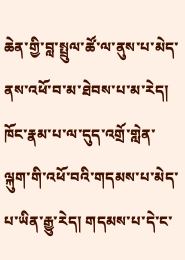ཆེན་གྱི་བླ་སྤྲུལ་ཚོ་ལ་ནུས་པ་མེད་ནས་འཕོ་བ་མ་ཐེབས་པ་མ་རེད། ཁོང་རྣམ་པ་ལ་དུད་འགྲོ་གླེན་ལྐུག་གི་འཕོ་བའི་གདམས་པ་མེད་པ་ཡིན་རྒྱུ་རེད། གདམས་པ་དེ་ང་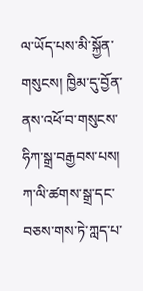ལ་ཡོད་པས་མི་སྐྱོན་གསུངས། ཁྱིམ་དུ་བྱོན་ནས་འཕོ་བ་གསུངས་ཧིཀ་སྒྲ་བརྒྱབས་པས། ཀ་ལི་ཚགས་སྒྲ་དང་བཅས་གས་ཏེ་ཀླད་པ་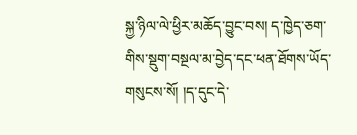སྐྱ་ཉིལ་ལེ་ཕྱིར་མཆོད་བྱུང་བས། ད་ཁྱེད་ཅག་གིས་སྡུག་བསྔལ་མ་བྱེད་དང་ཕན་ཐོགས་ཡོད་གསུངས་སོ། །ད་དུང་དེ་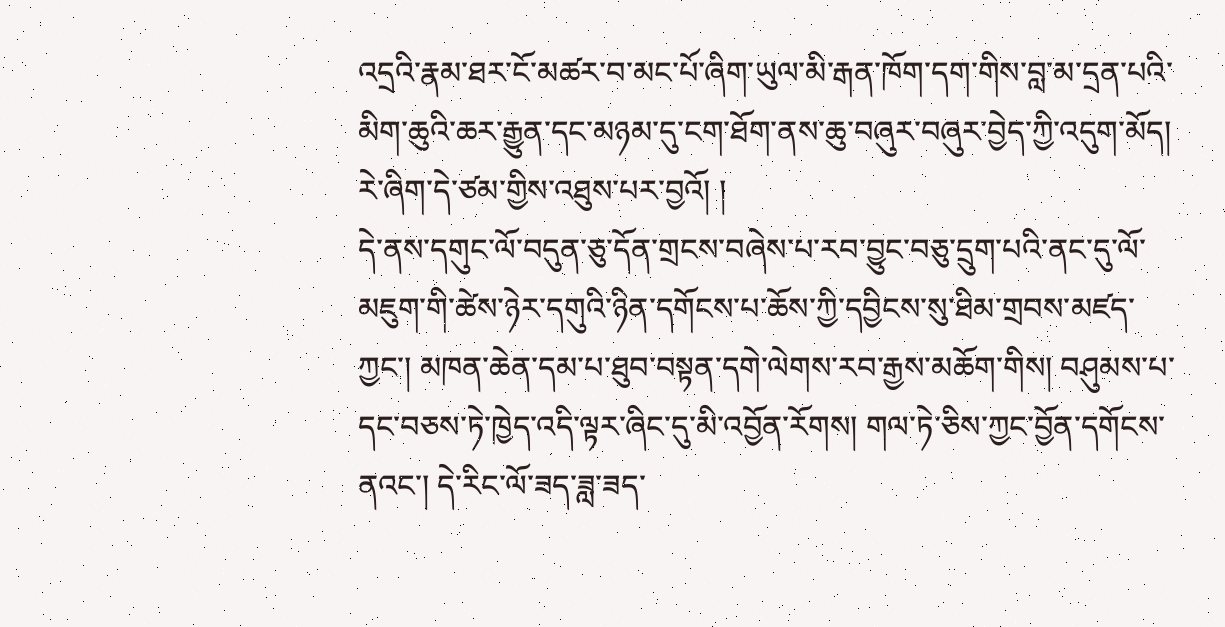འདྲའི་རྣམ་ཐར་ངོ་མཚར་བ་མང་པོ་ཞིག་ཡུལ་མི་རྒན་ཁོག་དག་གིས་བླ་མ་དྲན་པའི་མིག་ཆུའི་ཆར་རྒྱུན་དང་མཉམ་དུ་ངག་ཐོག་ནས་ཆུ་བཞུར་བཞུར་བྱེད་ཀྱི་འདུག་མོད། རེ་ཞིག་དེ་ཙམ་གྱིས་འཐུས་པར་བྱའོ། །
དེ་ནས་དགུང་ལོ་བདུན་ཅུ་དོན་གྲངས་བཞེས་པ་རབ་བྱུང་བཅུ་དྲུག་པའི་ནང་དུ་ལོ་མཇུག་གི་ཚེས་ཉེར་དགུའི་ཉིན་དགོངས་པ་ཆོས་ཀྱི་དབྱིངས་སུ་ཐིམ་གྲབས་མཛད་ཀྱང་། མཁན་ཆེན་དམ་པ་ཐུབ་བསྟན་དགེ་ལེགས་རབ་རྒྱས་མཆོག་གིས། བཤུམས་པ་དང་བཅས་ཏེ་ཁྱེད་འདི་ལྟར་ཞིང་དུ་མི་འབྱོན་རོགས། གལ་ཏེ་ཅིས་ཀྱང་བྱོན་དགོངས་ནའང་། དེ་རིང་ལོ་ཟད་ཟླ་ཟད་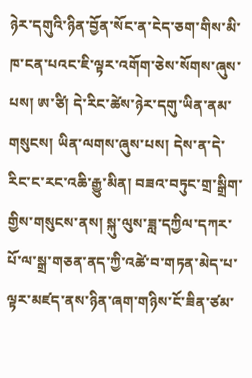ཉེར་དགུའི་ཉིན་བྱོན་སོང་ན་ངེད་ཅག་གིས་མི་ཁ་ངན་པའང་ཇི་ལྟར་འགོག་ཅེས་སོགས་ཞུས་པས། ཨ་ཙི། དེ་རིང་ཚེས་ཉེར་དགུ་ཡིན་ནམ་གསུངས། ཡིན་ལགས་ཞུས་པས། དེས་ན་དེ་རིང་ང་རང་འཆི་རྒྱུ་མིན། བཟའ་བཏུང་གྲ་སྒྲིག་གྱིས་གསུངས་ནས། སྐུ་ལུས་ཟླ་དཀྱིལ་དཀར་པོ་ལ་སྒྲ་གཅན་ནད་ཀྱི་འཚེ་བ་གཏན་མེད་པ་ལྟར་མཛད་ནས་ཉིན་ཞག་གཉིས་ངོ་ཟིན་ཙམ་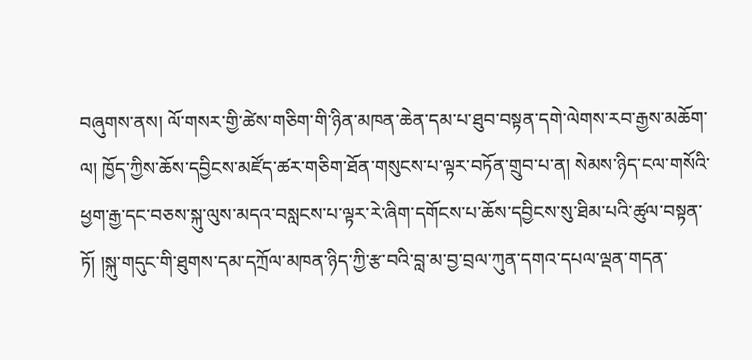བཞུགས་ནས། ལོ་གསར་གྱི་ཚེས་གཅིག་གི་ཉིན་མཁན་ཆེན་དམ་པ་ཐུབ་བསྟན་དགེ་ལེགས་རབ་རྒྱས་མཆོག་ལ། ཁྱོད་ཀྱིས་ཆོས་དབྱིངས་མཛོད་ཚར་གཅིག་ཐོན་གསུངས་པ་ལྟར་བཏོན་གྲུབ་པ་ན། སེམས་ཉིད་ངལ་གསོའི་ཕྱག་རྒྱ་དང་བཅས་སྐུ་ལུས་མདའ་བསླངས་པ་ལྟར་རེ་ཞིག་དགོངས་པ་ཆོས་དབྱིངས་སུ་ཐིམ་པའི་ཚུལ་བསྟན་ཏོ། །སྐུ་གདུང་གི་ཐུགས་དམ་དཀྲོལ་མཁན་ཉིད་ཀྱི་རྩ་བའི་བླ་མ་བྱ་བྲལ་ཀུན་དགའ་དཔལ་ལྡན་གདན་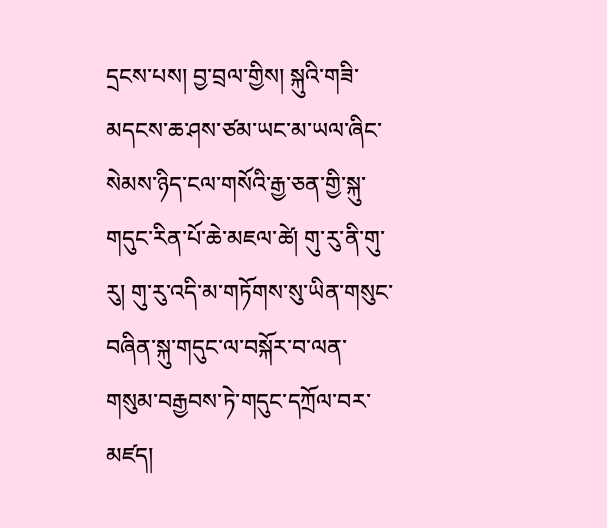དྲངས་པས། བྱ་བྲལ་གྱིས། སྐུའི་གཟི་མདངས་ཆ་ཤས་ཙམ་ཡང་མ་ཡལ་ཞིང་སེམས་ཉིད་ངལ་གསོའི་རྒྱ་ཅན་གྱི་སྐུ་གདུང་རིན་པོ་ཆེ་མཇལ་ཚེ། གུ་རུ་ནི་གུ་རུ། གུ་རུ་འདི་མ་གཏོགས་སུ་ཡིན་གསུང་བཞིན་སྐུ་གདུང་ལ་བསྐོར་བ་ལན་གསུམ་བརྒྱབས་ཏེ་གདུང་དཀྲོལ་བར་མཛད།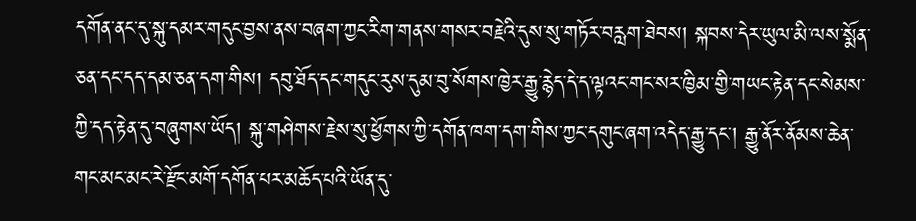དགོན་ནང་དུ་སྐུ་དམར་གདུང་བྱས་ནས་བཞག་ཀྱང་རིག་གནས་གསར་བརྗེའི་དུས་སུ་གཏོར་བརླག་ཐེབས། སྐབས་དེར་ཡུལ་མི་ལས་སྨོན་ཅན་དང་དད་དམ་ཅན་དག་གིས། དབུ་ཐོད་དང་གདུང་རུས་དུམ་བུ་སོགས་ཁྱེར་རྒྱུ་རྙེད་དེ་ད་ལྟའང་གང་སར་ཁྱིམ་གྱི་གཡང་རྟེན་དང་སེམས་ཀྱི་དད་རྟེན་དུ་བཞུགས་ཡོད། སྐུ་གཤེགས་རྗེས་སུ་ཕྱོགས་ཀྱི་དགོན་ཁག་དག་གིས་ཀྱང་དགུང་ཞག་འདེད་རྒྱུ་དང་། རྒྱུ་ནོར་ནོམས་ཆེན་གང་མང་མང་རེ་རྫོང་མགོ་དགོན་པར་མཆོད་པའི་ཡོན་དུ་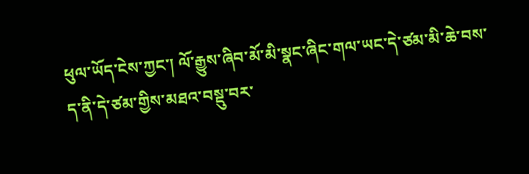ཕུལ་ཡོད་ངེས་ཀྱང་། ལོ་རྒྱུས་ཞིབ་མོ་མི་སྣང་ཞིང་གལ་ཡང་དེ་ཙམ་མི་ཆེ་བས་ད་ནི་དེ་ཙམ་གྱིས་མཐའ་བསྡུ་བར་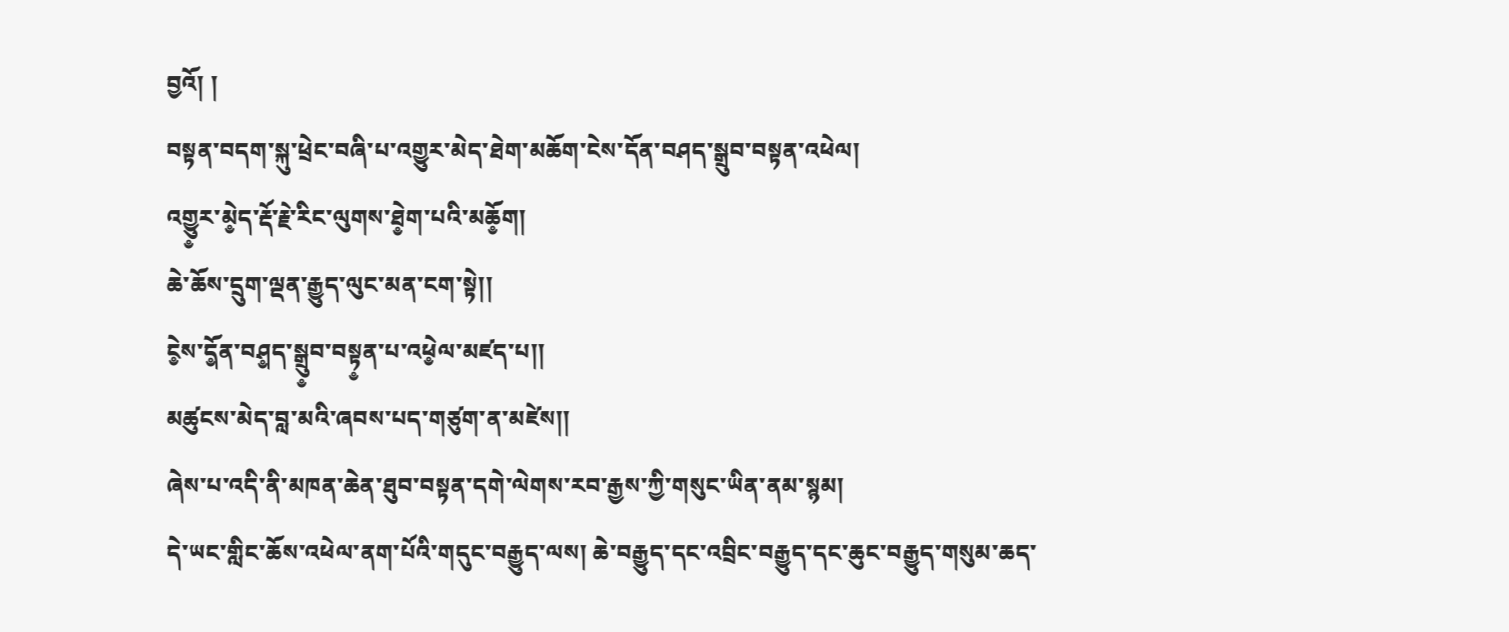བྱའོ། །
བསྟན་བདག་སྐུ་ཕྲེང་བཞི་པ་འགྱུར་མེད་ཐེག་མཆོག་ངེས་དོན་བཤད་སྒྲུབ་བསྟན་འཕེལ།
འགྱུ༵ར་མེ༵ད་རྡོ་རྗེ་རིང་ལུགས་ཐེ༵ག་པའི་མཆོ༵ག།
ཆེ་ཆོས་དྲུག་ལྡན་རྒྱུད་ལུང་མན་ངག་སྟེ།།
ངེ༵ས་དོ༵ན་བཤ༵ད་སྒྲུ༵བ་བསྟ༵ན་པ་འཕེ༵ལ་མཛད་པ།།
མཚུངས་མེད་བླ་མའི་ཞབས་པད་གཙུག་ན་མཛེས།།
ཞེས་པ་འདི་ནི་མཁན་ཆེན་ཐུབ་བསྟན་དགེ་ལེགས་རབ་རྒྱས་ཀྱི་གསུང་ཡིན་ནམ་སྙམ།
དེ་ཡང་གླིང་ཆོས་འཕེལ་ནག་པོའི་གདུང་བརྒྱུད་ལས། ཆེ་བརྒྱུད་དང་འབྲིང་བརྒྱུད་དང་ཆུང་བརྒྱུད་གསུམ་ཆད་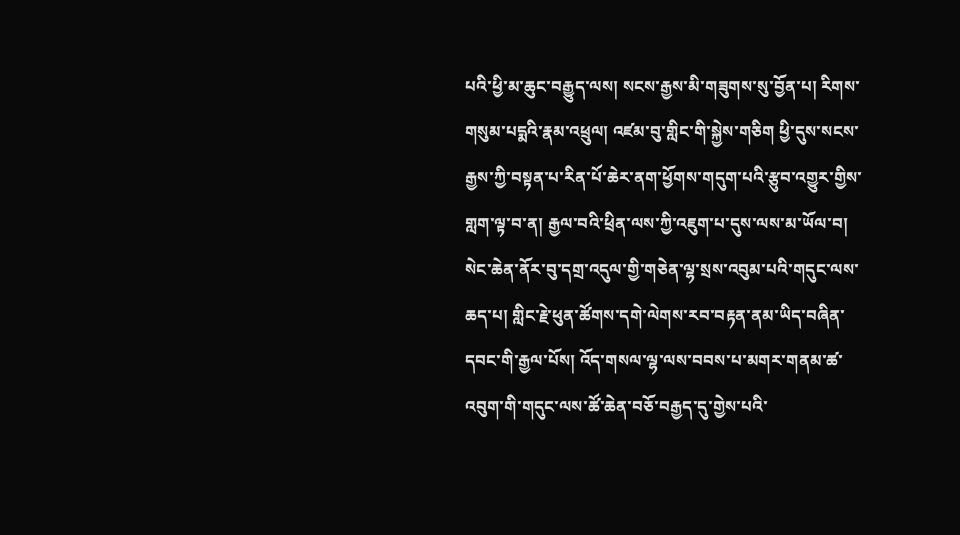པའི་ཕྱི་མ་ཆུང་བརྒྱུད་ལས། སངས་རྒྱས་མི་གཟུགས་སུ་བྱོན་པ། རིགས་གསུམ་པདྨའི་རྣམ་འཕྲུལ། འཛམ་བུ་གླིང་གི་སྐྱེས་གཅིག ཕྱི་དུས་སངས་རྒྱས་ཀྱི་བསྟན་པ་རིན་པོ་ཆེར་ནག་ཕྱོགས་གདུག་པའི་རྩུབ་འགྱུར་གྱིས་གླག་ལྟ་བ་ན། རྒྱལ་བའི་ཕྲིན་ལས་ཀྱི་འཇུག་པ་དུས་ལས་མ་ཡོལ་བ། སེང་ཆེན་ནོར་བུ་དགྲ་འདུལ་གྱི་གཅེན་ལྷ་སྲས་འབུམ་པའི་གདུང་ལས་ཆད་པ། གླིང་རྗེ་ཕུན་ཚོགས་དགེ་ལེགས་རབ་བརྟན་ནམ་ཡིད་བཞིན་དབང་གི་རྒྱལ་པོས། འོད་གསལ་ལྷ་ལས་བབས་པ་མགར་གནམ་ཚ་འབུག་གི་གདུང་ལས་ཚོ་ཆེན་བཅོ་བརྒྱད་དུ་གྱེས་པའི་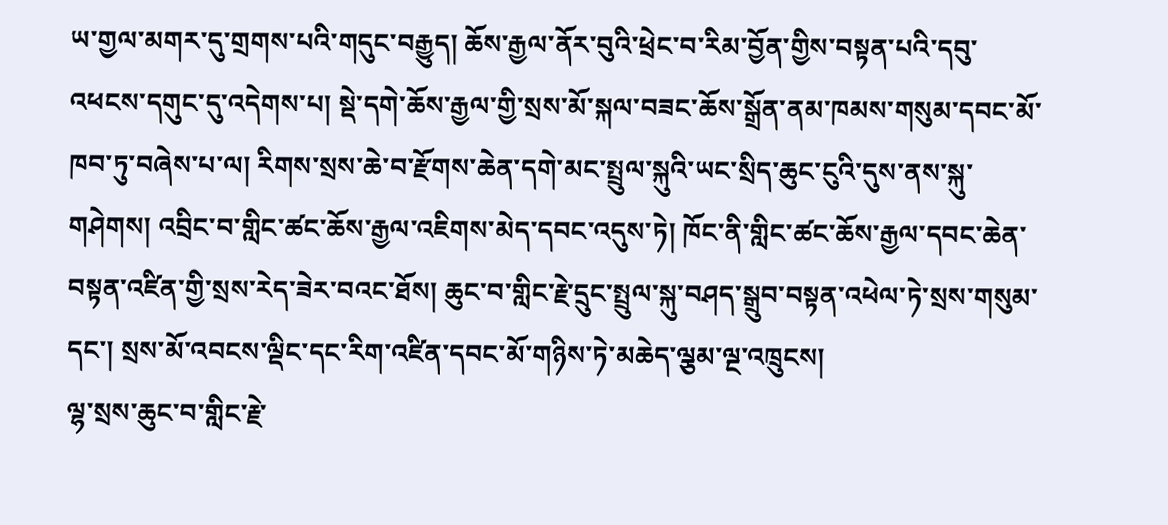ཡ་གྱལ་མགར་དུ་གྲགས་པའི་གདུང་བརྒྱུད། ཆོས་རྒྱལ་ནོར་བུའི་ཕྲེང་བ་རིམ་བྱོན་གྱིས་བསྟན་པའི་དབུ་འཕངས་དགུང་དུ་འདེགས་པ། སྡེ་དགེ་ཆོས་རྒྱལ་གྱི་སྲས་མོ་སྐལ་བཟང་ཆོས་སྒྲོན་ནམ་ཁམས་གསུམ་དབང་མོ་ཁབ་ཏུ་བཞེས་པ་ལ། རིགས་སྲས་ཆེ་བ་རྫོགས་ཆེན་དགེ་མང་སྤྲུལ་སྐུའི་ཡང་སྲིད་ཆུང་ངུའི་དུས་ནས་སྐུ་གཤེགས། འབྲིང་བ་གླིང་ཚང་ཆོས་རྒྱལ་འཇིགས་མེད་དབང་འདུས་ཏེ། ཁོང་ནི་གླིང་ཚང་ཆོས་རྒྱལ་དབང་ཆེན་བསྟན་འཛིན་གྱི་སྲས་རེད་ཟེར་བའང་ཐོས། ཆུང་བ་གླིང་རྗེ་དྲུང་སྤྲུལ་སྐུ་བཤད་སྒྲུབ་བསྟན་འཕེལ་ཏེ་སྲས་གསུམ་དང་། སྲས་མོ་འབངས་ལྡིང་དང་རིག་འཛིན་དབང་མོ་གཉིས་ཏེ་མཆེད་ལྕམ་ལྔ་འཁྲུངས།
ལྷ་སྲས་ཆུང་བ་གླིང་རྗེ་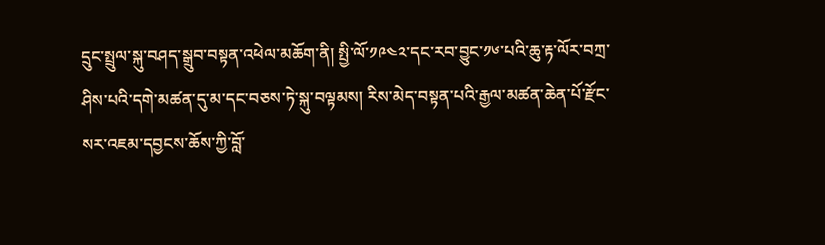དྲུང་སྤྲུལ་སྐུ་བཤད་སྒྲུབ་བསྟན་འཕེལ་མཆོག་ནི། སྤྱི་ལོ་༡༩༤༢་དང་རབ་བྱུང་༡༦་པའི་ཆུ་རྟ་ལོར་བཀྲ་ཤིས་པའི་དགེ་མཚན་དུ་མ་དང་བཅས་ཏེ་སྐུ་བལྟམས། རིས་མེད་བསྟན་པའི་རྒྱལ་མཚན་ཆེན་པོ་རྫོང་སར་འཇམ་དབྱངས་ཆོས་ཀྱི་བློ་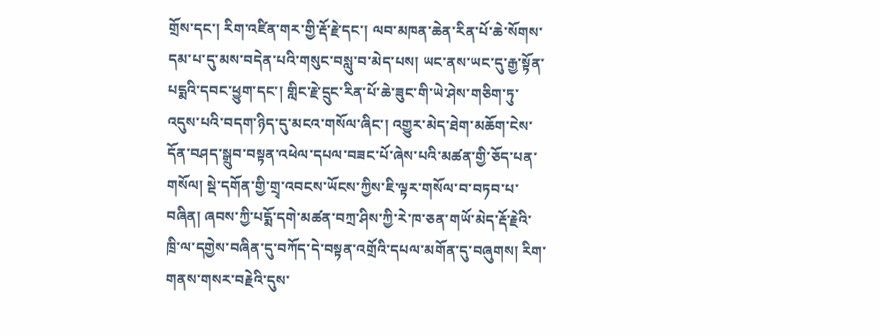གྲོས་དང་། རིག་འཛིན་གར་གྱི་རྡོ་རྗེ་དང་། ལབ་མཁན་ཆེན་རིན་པོ་ཆེ་སོགས་དམ་པ་དུ་མས་བདེན་པའི་གསུང་བསླུ་བ་མེད་པས། ཡང་ནས་ཡང་དུ་རྒྱ་སྟོན་པདྨའི་དབང་ཕྱུག་དང་། གླིང་རྗེ་དྲུང་རིན་པོ་ཆེ་ཟུང་གི་ཡེ་ཤེས་གཅིག་ཏུ་འདུས་པའི་བདག་ཉིད་དུ་མངའ་གསོལ་ཞིང་། འགྱུར་མེད་ཐེག་མཆོག་ངེས་དོན་བཤད་སྒྲུབ་བསྟན་འཕེལ་དཔལ་བཟང་པོ་ཞེས་པའི་མཚན་གྱི་ཅོད་པན་གསོལ། སྡེ་དགོན་གྱི་གྲྭ་འབངས་ཡོངས་ཀྱིས་ཇི་ལྟར་གསོལ་བ་བཏབ་པ་བཞིན། ཞབས་ཀྱི་པདྨོ་དགེ་མཚན་བཀྲ་ཤིས་ཀྱི་རེ་ཁ་ཅན་གཡོ་མེད་རྡོ་རྗེའི་ཁྲི་ལ་དགྱེས་བཞིན་དུ་བཀོད་དེ་བསྟན་འགྲོའི་དཔལ་མགོན་དུ་བཞུགས། རིག་གནས་གསར་བརྗེའི་དུས་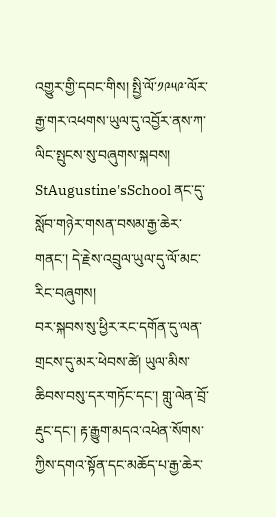འགྱུར་གྱི་དབང་གིས། སྤྱི་ལོ་༡༩༥༩་ལོར་རྒྱ་གར་འཕགས་ཡུལ་དུ་འབྱོར་ནས་ཀ་ལིང་སྤུངས་སུ་བཞུགས་སྐབས། StAugustine'sSchool ནང་དུ་སློབ་གཉེར་གསན་བསམ་རྒྱ་ཆེར་གནང་། དེ་རྗེས་འབྲུལ་ཡུལ་དུ་ལོ་མང་རིང་བཞུགས།
བར་སྐབས་སུ་ཕྱིར་རང་དགོན་དུ་ལན་གྲངས་དུ་མར་ཕེབས་ཚེ། ཡུལ་མིས་ཆིབས་བསུ་དར་གཏོང་དང་། གླུ་ལེན་བྲོ་རྡུང་དང་། རྟ་རྒྱུག་མདའ་འཕེན་སོགས་ཀྱིས་དགའ་སྟོན་དང་མཆོད་པ་རྒྱ་ཆེར་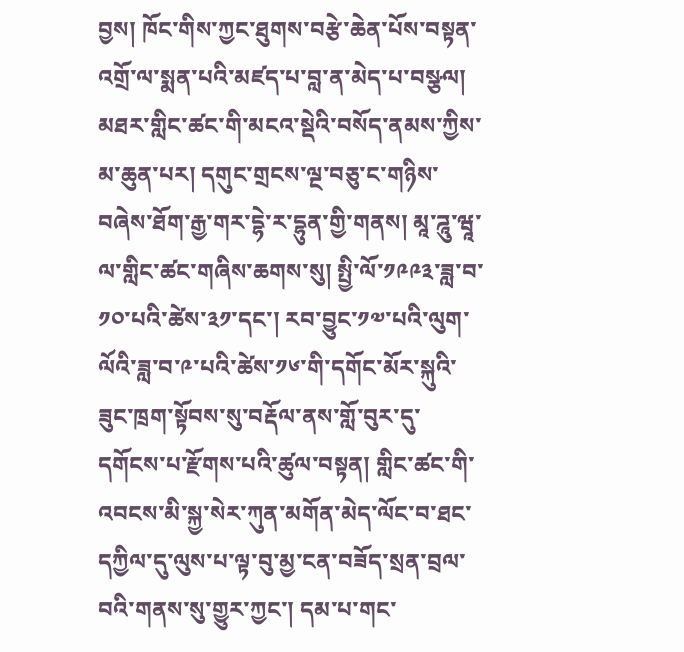བྱས། ཁོང་གིས་ཀྱང་ཐུགས་བརྩེ་ཆེན་པོས་བསྟན་འགྲོ་ལ་སྨན་པའི་མཛད་པ་བླ་ན་མེད་པ་བསྩལ།
མཐར་གླིང་ཚང་གི་མངའ་སྡེའི་བསོད་ནམས་ཀྱིས་མ་ཆུན་པར། དགུང་གྲངས་ལྔ་བཅུ་ང་གཉིས་བཞེས་ཐོག་རྒྱ་གར་དྷེ་ར་དྷུན་གྱི་གནས། མཱ་ཌཱུ་ཝཱ་ལ་གླིང་ཚང་གཞིས་ཆགས་སུ། སྤྱི་ལོ་༡༩༩༣་ཟླ་བ་༡༠་པའི་ཚེས་༣༡་དང་། རབ་བྱུང་༡༧་པའི་ལུག་ལོའི་ཟླ་བ་༩་པའི་ཚེས་༡༦་གི་དགོང་མོར་སྐུའི་ཟུང་ཁྲག་སྟོབས་སུ་བརྡོལ་ནས་གློ་བུར་དུ་དགོངས་པ་རྫོགས་པའི་ཚུལ་བསྟན། གླིང་ཚང་གི་འབངས་མི་སྐྱ་སེར་ཀུན་མགོན་མེད་ལོང་བ་ཐང་དཀྱིལ་དུ་ལུས་པ་ལྟ་བུ་མྱ་ངན་བཟོད་སྲན་བྲལ་བའི་གནས་སུ་གྱུར་ཀྱང་། དམ་པ་གང་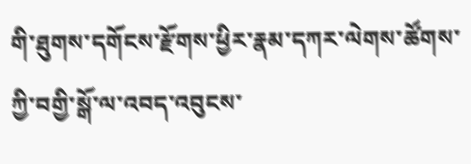གི་ཐུགས་དགོངས་རྫོགས་ཕྱིར་རྣམ་དཀར་ལེགས་ཚོགས་ཀྱི་བགྱི་སྒོ་ལ་འབད་འབུངས་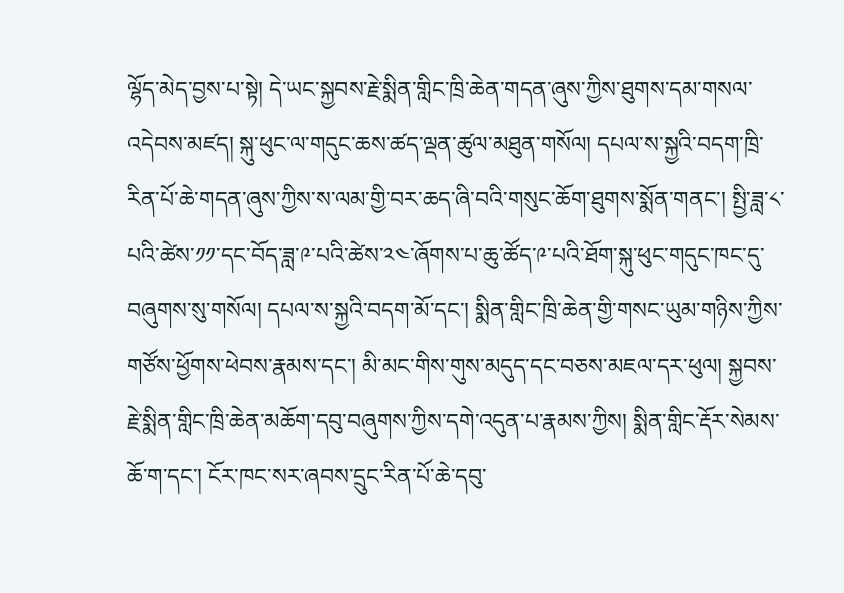ལྷོད་མེད་བྱས་པ་སྟེ། དེ་ཡང་སྐྱབས་རྗེ་སྨིན་གླིང་ཁྲི་ཆེན་གདན་ཞུས་ཀྱིས་ཐུགས་དམ་གསལ་འདེབས་མཛད། སྐུ་ཕུང་ལ་གདུང་ཆས་ཚད་ལྡན་ཚུལ་མཐུན་གསོལ། དཔལ་ས་སྐྱའི་བདག་ཁྲི་རིན་པོ་ཆེ་གདན་ཞུས་ཀྱིས་ས་ལམ་གྱི་བར་ཆད་ཞི་བའི་གསུང་ཆོག་ཐུགས་སྨོན་གནང་། སྤྱི་ཟླ་༨་པའི་ཚེས་༡༡་དང་བོད་ཟླ་༩་པའི་ཚེས་༢༤་ཞོགས་པ་ཆུ་ཚོད་༩་པའི་ཐོག་སྐུ་ཕུང་གདུང་ཁང་དུ་བཞུགས་སུ་གསོལ། དཔལ་ས་སྐྱའི་བདག་མོ་དང་། སྨིན་གླིང་ཁྲི་ཆེན་གྱི་གསང་ཡུམ་གཉིས་ཀྱིས་གཙོས་ཕྱོགས་ཕེབས་རྣམས་དང་། མི་མང་གིས་གུས་མདུད་དང་བཅས་མཇལ་དར་ཕུལ། སྐྱབས་རྗེ་སྨིན་གླིང་ཁྲི་ཆེན་མཆོག་དབུ་བཞུགས་ཀྱིས་དགེ་འདུན་པ་རྣམས་ཀྱིས། སྨིན་གླིང་རྡོར་སེམས་ཆོ་ག་དང་། ངོར་ཁང་སར་ཞབས་དྲུང་རིན་པོ་ཆེ་དབུ་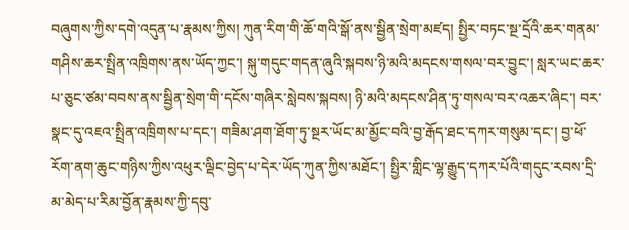བཞུགས་ཀྱིས་དགེ་འདུན་པ་རྣམས་ཀྱིས། ཀུན་རིག་གི་ཆོ་གའི་སྒོ་ནས་སྦྱིན་སྲེག་མཛད། སྤྱིར་བཏང་སྔ་དྲོའི་ཆར་གནམ་གཤིས་ཆར་སྤྲིན་འཁྲིགས་ནས་ཡོད་ཀྱང་། སྐུ་གདུང་གདན་ཞུའི་སྐབས་ཉི་མའི་མདངས་གསལ་བར་བྱུང་། སླར་ཡང་ཆར་པ་ཅུང་ཙམ་བབས་ནས་སྦྱིན་སྲེག་གི་དངོས་གཞིར་སླེབས་སྐབས། ཉི་མའི་མདངས་ཤིན་ཏུ་གསལ་བར་འཆར་ཞིང་། བར་སྣང་དུ་འཇའ་སྤྲིན་འཁྲིགས་པ་དང་། གཟིམ་ཤག་ཐོག་ཏུ་སྔར་ཡོང་མ་མྱོང་བའི་བྱ་རྒོད་ཐང་དཀར་གསུམ་དང་། བྱ་ཕོ་རོག་ནག་ཆུང་གཉིས་ཀྱིས་འཕུར་ལྡིང་བྱེད་པ་དེར་ཡོད་ཀུན་ཀྱིས་མཐོང་། སྤྱིར་གླིང་ལྷ་རྒྱུད་དཀར་པོའི་གདུང་རབས་དྲི་མ་མེད་པ་རིམ་བྱོན་རྣམས་ཀྱི་དབུ་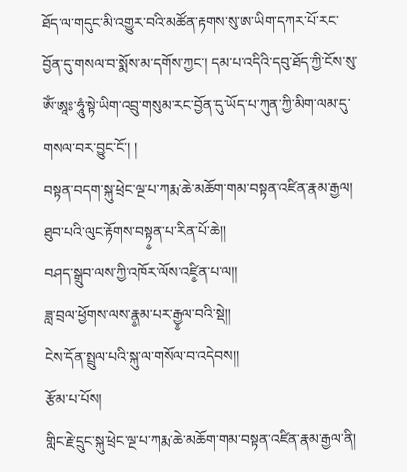ཐོད་ལ་གདུང་མི་འགྱུར་བའི་མཚོན་རྟགས་སུ་ཨ་ཡིག་དཀར་པོ་རང་བྱོན་དུ་གསལ་བ་སྨོས་མ་དགོས་ཀྱང་། དམ་པ་འདིའི་དབུ་ཐོད་ཀྱི་ངོས་སུ་ཨོཾ་ཨཱཿ་ཧཱུཾ་སྟེ་ཡིག་འབྲུ་གསུམ་རང་བྱོན་དུ་ཡོད་པ་ཀུན་ཀྱི་མིག་ལམ་དུ་གསལ་བར་བྱུང་ངོ་། །
བསྟན་བདག་སྐུ་ཕྲེང་ལྔ་པ་ཀརྨ་ཆེ་མཆོག་གམ་བསྟན་འཛིན་རྣམ་རྒྱལ།
ཐུབ་པའི་ལུང་རྟོགས་བསྟ༵ན་པ་རིན་པོ་ཆེ།།
བཤད་སྒྲུབ་ལས་ཀྱི་འཁོར་ལོས་འཛི༵ན་པ་ལ།།
ཟླ་བྲལ་ཕྱོགས་ལས་རྣ༵མ་པར་རྒྱ༵ལ་བའི་སྡེ།།
ངེས་དོན་སྤྲུལ་པའི་སྐུ་ལ་གསོལ་བ་འདེབས།།
རྩོམ་པ་པོས།
གླིང་རྗེ་དྲུང་སྐུ་ཕྲེང་ལྔ་པ་ཀརྨ་ཆེ་མཆོག་གམ་བསྟན་འཛིན་རྣམ་རྒྱལ་ནི།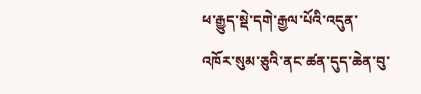ཕ་རྒྱུད་སྡེ་དགེ་རྒྱལ་པོའི་འདུན་འཁོར་སུམ་ཅུའི་ནང་ཚན་དུད་ཆེན་བུ་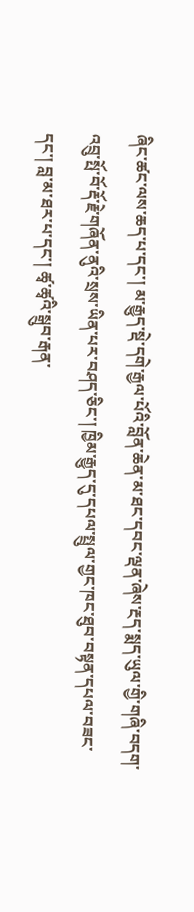ཞིང་ཚང་ལས་ཆད་པ་དང་། མ་རྒྱུད་སྡེ་དགེ་རྒྱལ་པོའི་བློན་ཆེན་མ་ཐང་དབང་ལྡན་ཞེས་རྔད་སྨད་ཡུལ་གྱི་གཞི་བདག་འབྲུ་སྤོ་བོ་རྡོ་རྗེ་གཞོན་ནུའི་སྲས་ཡིན་པར་བཤད་ཅིང་། ཁྱིམ་རྒྱུད་དུ་དཔལ་སྤྲུལ་གྱང་ཁང་ཐུབ་བསྟན་དཔལ་བཟང་དང་། བླ་མ་ཐར་པ་དང་། ཚྭ་ཚྭའི་སྒྲུབ་རྒན་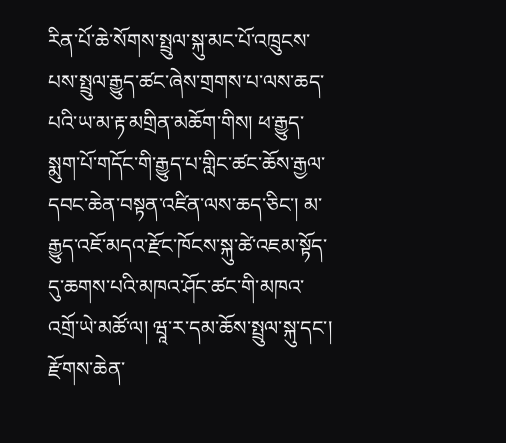རིན་པོ་ཆེ་སོགས་སྤྲུལ་སྐུ་མང་པོ་འཁྲུངས་པས་སྤྲུལ་རྒྱུད་ཚང་ཞེས་གྲགས་པ་ལས་ཆད་པའི་ཡ་མ་རྟ་མགྲིན་མཆོག་གིས། ཕ་རྒྱུད་སྨུག་པོ་གདོང་གི་རྒྱུད་པ་གླིང་ཚང་ཆོས་རྒྱལ་དབང་ཆེན་བསྟན་འཛིན་ལས་ཆད་ཅིང་། མ་རྒྱུད་འཇོ་མདའ་རྫོང་ཁོངས་སྐུ་ཚེ་འཇམ་སྟོད་དུ་ཆགས་པའི་མཁའ་ཤོང་ཚང་གི་མཁའ་འགྲོ་ཡེ་མཚོ་ལ། ཝཱ་ར་དམ་ཆོས་སྤྲུལ་སྐུ་དང་། རྫོགས་ཆེན་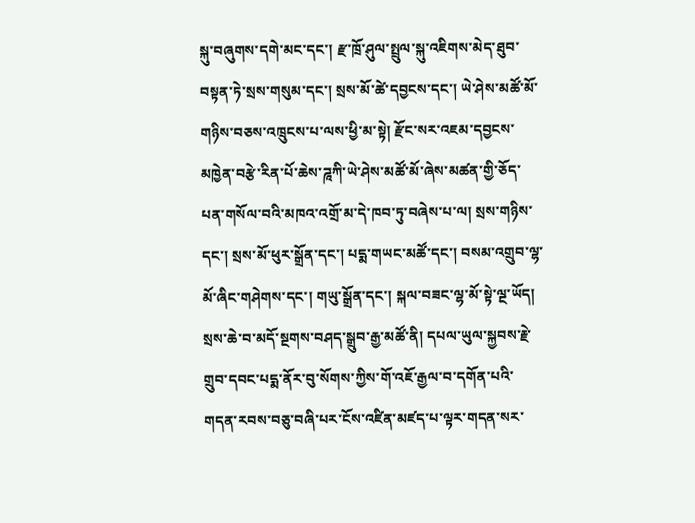སྐུ་བཞུགས་དགེ་མང་དང་། རྫ་ཁྲོ་ཤུལ་སྤྲུལ་སྐུ་འཇིགས་མེད་ཐུབ་བསྟན་ཏེ་སྲས་གསུམ་དང་། སྲས་མོ་ཚེ་དབྱངས་དང་། ཡེ་ཤེས་མཚོ་མོ་གཉིས་བཅས་འཁྲུངས་པ་ལས་ཕྱི་མ་སྟེ། རྫོང་སར་འཇམ་དབྱངས་མཁྱེན་བརྩེ་རིན་པོ་ཆེས་ཌཱཀི་ཡེ་ཤེས་མཚོ་མོ་ཞེས་མཚན་གྱི་ཅོད་པན་གསོལ་བའི་མཁའ་འགྲོ་མ་དེ་ཁབ་ཏུ་བཞེས་པ་ལ། སྲས་གཉིས་དང་། སྲས་མོ་ཕུར་སྒྲོན་དང་། པདྨ་གཡང་མཚོ་དང་། བསམ་འགྲུབ་ལྷ་མོ་ཞིང་གཤེགས་དང་། གཡུ་སྒྲོན་དང་། སྐལ་བཟང་ལྷ་མོ་སྟེ་ལྔ་ཡོད། སྲས་ཆེ་བ་མདོ་སྔགས་བཤད་སྒྲུབ་རྒྱ་མཚོ་ནི། དཔལ་ཡུལ་སྐྱབས་རྗེ་གྲུབ་དབང་པདྨ་ནོར་བུ་སོགས་ཀྱིས་གོ་འཇོ་རྒྱལ་བ་དགོན་པའི་གདན་རབས་བཅུ་བཞི་པར་ངོས་འཛིན་མཛད་པ་ལྟར་གདན་སར་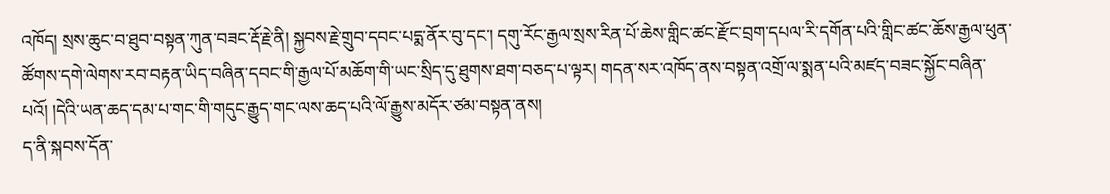འཁོད། སྲས་ཆུང་བ་ཐུབ་བསྟན་ཀུན་བཟང་རྡོ་རྗེ་ནི། སྐྱབས་རྗེ་གྲུབ་དབང་པདྨ་ནོར་བུ་དང་། དགུ་རོང་རྒྱལ་སྲས་རིན་པོ་ཆེས་གླིང་ཚང་རྫོང་བྲག་དཔལ་རི་དགོན་པའི་གླིང་ཚང་ཆོས་རྒྱལ་ཕུན་ཚོགས་དགེ་ལེགས་རབ་བརྟན་ཡིད་བཞིན་དབང་གི་རྒྱལ་པོ་མཆོག་གི་ཡང་སྲིད་དུ་ཐུགས་ཐག་བཅད་པ་ལྟར། གདན་སར་འཁོད་ནས་བསྟན་འགྲོ་ལ་སྨན་པའི་མཛད་བཟང་སྐྱོང་བཞིན་པའོ། །དེའི་ཡན་ཆད་དམ་པ་གང་གི་གདུང་རྒྱུད་གང་ལས་ཆད་པའི་ལོ་རྒྱུས་མདོར་ཙམ་བསྟན་ནས།
ད་ནི་སྐབས་དོན་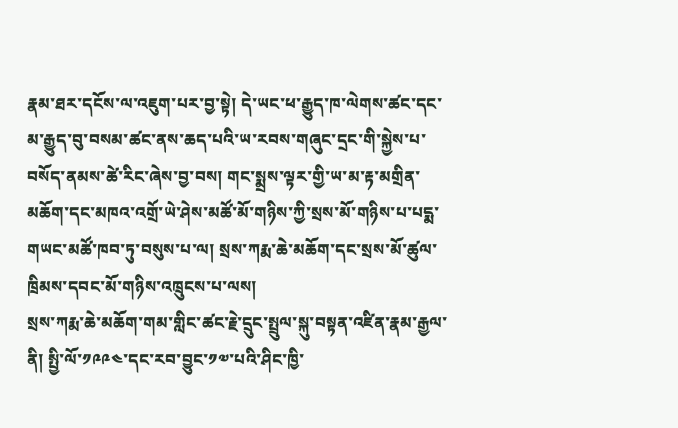རྣམ་ཐར་དངོས་ལ་འཇུག་པར་བྱ་སྟེ། དེ་ཡང་ཕ་རྒྱུད་ཁ་ལེགས་ཚང་དང་མ་རྒྱུད་བུ་བསམ་ཚང་ནས་ཆད་པའི་ཡ་རབས་གཞུང་དྲང་གི་སྐྱེས་པ་བསོད་ནམས་ཚེ་རིང་ཞེས་བྱ་བས། གང་སྨྲས་ལྟར་གྱི་ཡ་མ་རྟ་མགྲིན་མཆོག་དང་མཁའ་འགྲོ་ཡེ་ཤེས་མཚོ་མོ་གཉིས་ཀྱི་སྲས་མོ་གཉིས་པ་པདྨ་གཡང་མཚོ་ཁབ་ཏུ་བསུས་པ་ལ། སྲས་ཀརྨ་ཆེ་མཆོག་དང་སྲས་མོ་ཚུལ་ཁྲིམས་དབང་མོ་གཉིས་འཁྲུངས་པ་ལས།
སྲས་ཀརྨ་ཆེ་མཆོག་གམ་གླིང་ཚང་རྗེ་དྲུང་སྤྲུལ་སྐུ་བསྟན་འཛིན་རྣམ་རྒྱལ་ནི། སྤྱི་ལོ་༡༩༩༤་དང་རབ་བྱུང་༡༧་པའི་ཤིང་ཁྱི་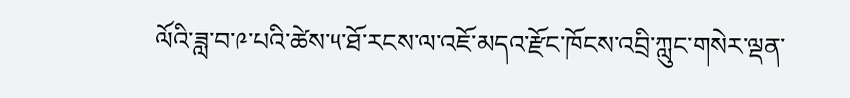ལོའི་ཟླ་བ་༩་པའི་ཚེས་༥་ཐོ་རངས་ལ་འཇོ་མདའ་རྫོང་ཁོངས་འབྲི་ཀླུང་གསེར་ལྡན་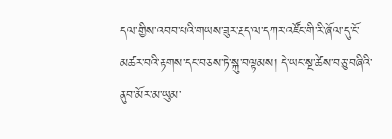དལ་གྱིས་འབབ་པའི་གཡས་ཟུར་རྔད་ལ་དཀར་འཛོང་གི་རི་ཞོལ་དུ་ངོ་མཚར་བའི་རྟགས་དང་བཅས་ཏེ་སྐུ་བལྟམས། དེ་ཡང་སྔ་ཚེས་བཅུ་བཞིའི་ནུབ་མོར་མ་ཡུམ་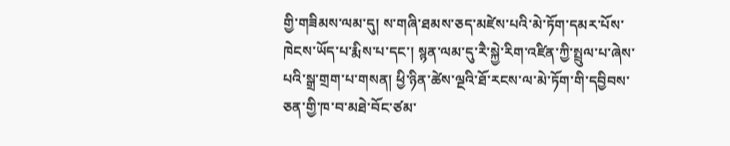གྱི་གཟིམས་ལམ་དུ། ས་གཞི་ཐམས་ཅད་མཛེས་པའི་མེ་ཏོག་དམར་པོས་ཁེངས་ཡོད་པ་རྨིས་པ་དང་། སྙན་ལམ་དུ་རཻ་སྐྱེ་རིག་འཛིན་ཀྱི་སྤྲུལ་པ་ཞེས་པའི་སྒྲ་གྲག་པ་གསན། ཕྱི་ཉིན་ཚེས་ལྔའི་ཐོ་རངས་ལ་མེ་ཏོག་གི་དབྱིབས་ཅན་གྱི་ཁ་བ་མཐེ་བོང་ཙམ་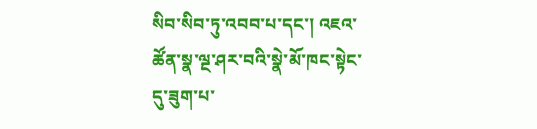སིབ་སིབ་ཏུ་འབབ་པ་དང་། འཇའ་ཚོན་སྣ་ལྔ་ཤར་བའི་སྣེ་མོ་ཁང་སྟེང་དུ་ཟུག་པ་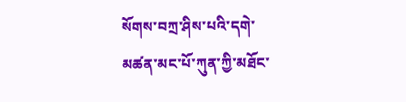སོགས་བཀྲ་ཤིས་པའི་དགེ་མཚན་མང་པོ་ཀུན་ཀྱི་མཐོང་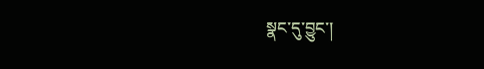སྣང་དུ་བྱུང་།